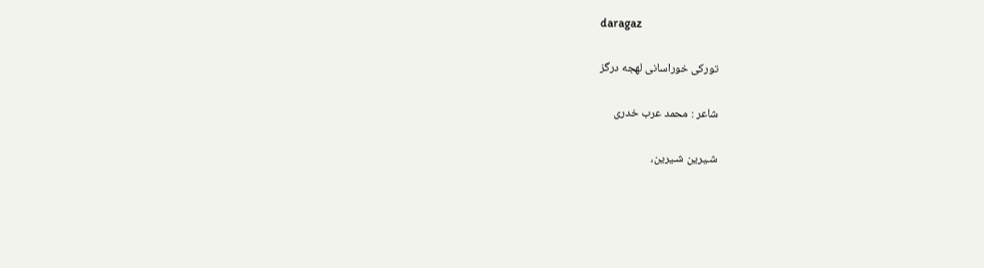daragaz

تورکی خوراسانی لهجه درگز

شاعر : محمد عرب خدری

شـيرين شـيرين،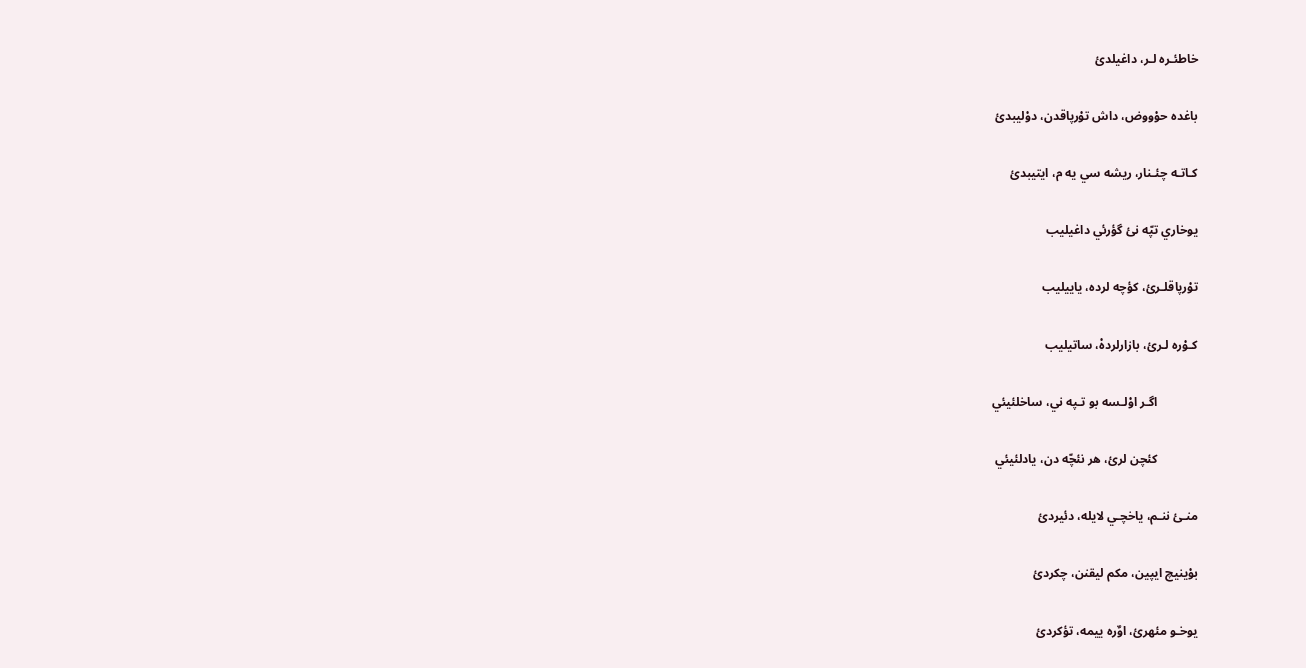خاطئـره لـر، داغيلدئ

باغده حوْووض، داش توْرپاقدن، دوْليبدئ

كـاتـه چئـنار، ريشه سي يه م، ايتيبدئ

يوخاري تپّه نئ گؤرئي داغيليب

توْرپاقلـرئ، كؤچه لرده، ياييليب

كـوْره لـرئ، بازارلردهْ، ساتيليب

             اگـر اوْلـسه بو تـپه ني، ساخلئيئي

             كئچن لرئ، هر نئچّه دن، يادلئيئي

منـئ ننـم، ياخچـي لايله، دئيردئ

بوْينيچ ايپين، مكم ليقنن، چكردئ

يوخـو مئهرئ، اوٌره ييمه، تؤكردئ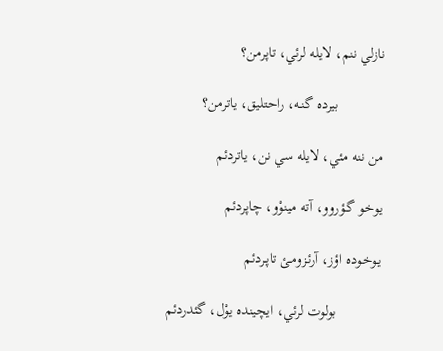نازلي ننم، لايله لرئي، تاپرمن؟

            بيرده گنـه، راحتليق، ياترمن؟

من ننه مئي، لايله سي نن، ياتردئم

يوخـو گـؤروو، آته مينوْو، چاپردئم

يـوخـوده اؤز، آرئـزومـئ تاپـردئم

            بولوت لرئي، ايچينده يوْل، گئدردئم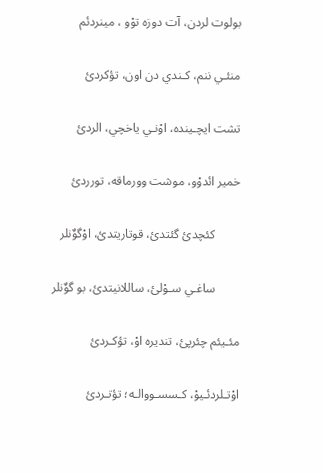بولوت لردن، آت دوزه توْو ، مينردئم

منئـي ننم، كـندي دن اون، تؤكردئ

تشت ايچـينده، اوْنـي ياخچي، الردئ

خمير ائدوْو، موشت وورماقه، تورردئ

        كئچدئ گئتدئ، قوتاريتدئ، اوْگوٌنلر

        ساغـي سـوْلئ، ساللانيتدئ، بو گوٌنلر

مئـيئم چئرپئ، تنديره اوْ، تؤكـردئ

اوْتـلردئـيوْ، كـسسـووالـه؛ تؤتـردئ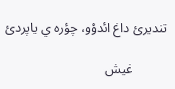تنديرئ داغ ائدوْو، چؤره ي ياپردئ

          غيش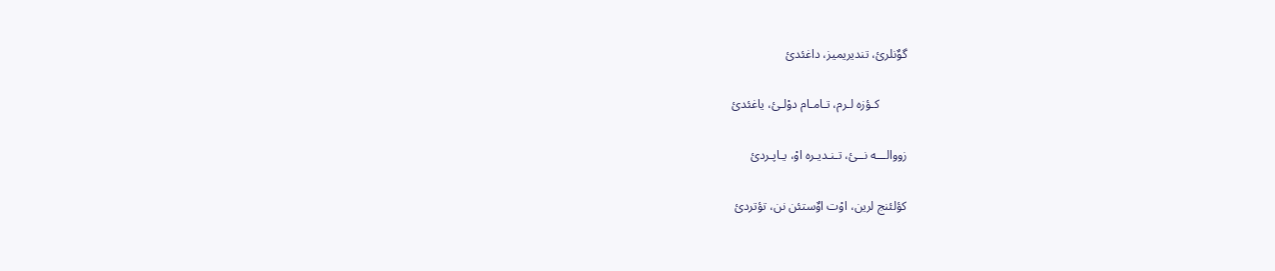گوٌنلرئ، تنديريميز، داغئدئ

         كـؤزه لـرم، تـامـام دوْلـئ، ياغئدئ

زووالـــه نــئ، تـنـديـره اوْ، يـاپـردئ

كؤلئنج لرين، اوْت اوٌستئن نن، تؤتردئ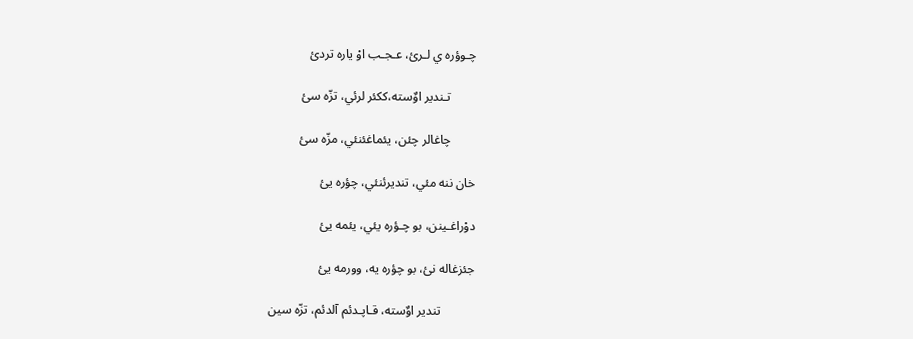چـوؤره ي لـرئ، عـجـب اوْ ياره تردئ

        تـندير اوٌسته،ككئر لرئي، تزّه سئ

        چاغالر چئن، يئماغئنئي، مزّه سئ

خان ننه مئي، تنديرئنئي، چؤره يئ

دوْراغـينن، بو چـؤره يئي، يئمه يئ

جئزغاله نئ، بو چؤره يه، وورمه يئ

           تندير اوٌسته، قـاپـدئم آلدئم، تزّه سين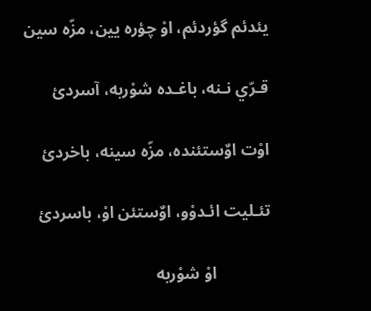يئدئم گؤردئم، اوْ چؤره يين، مزّه سين

قـرّي نـنه، باغـده شوْربه، آسردئ

اوْت اوٌستئنده، مزّه سينه، باخردئ

تئـليت ائـدوْو، اوٌستئن اوْ، باسردئ

             اوْ شوْربه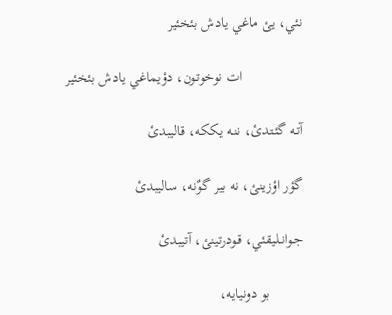نئي، يئ ماغي يادش بئخئير

                ات نوخوتـون، دؤيماغي يادش بئخئير

آتـه گئـتدئ، ننـه يككه، قاليبدئ

گؤر اؤزينئ، نه بير گوٌنه، ساليبدئ

جـوانـلـيقئي، قـودرتينئ، آتيبدئ

         بو دونيايه،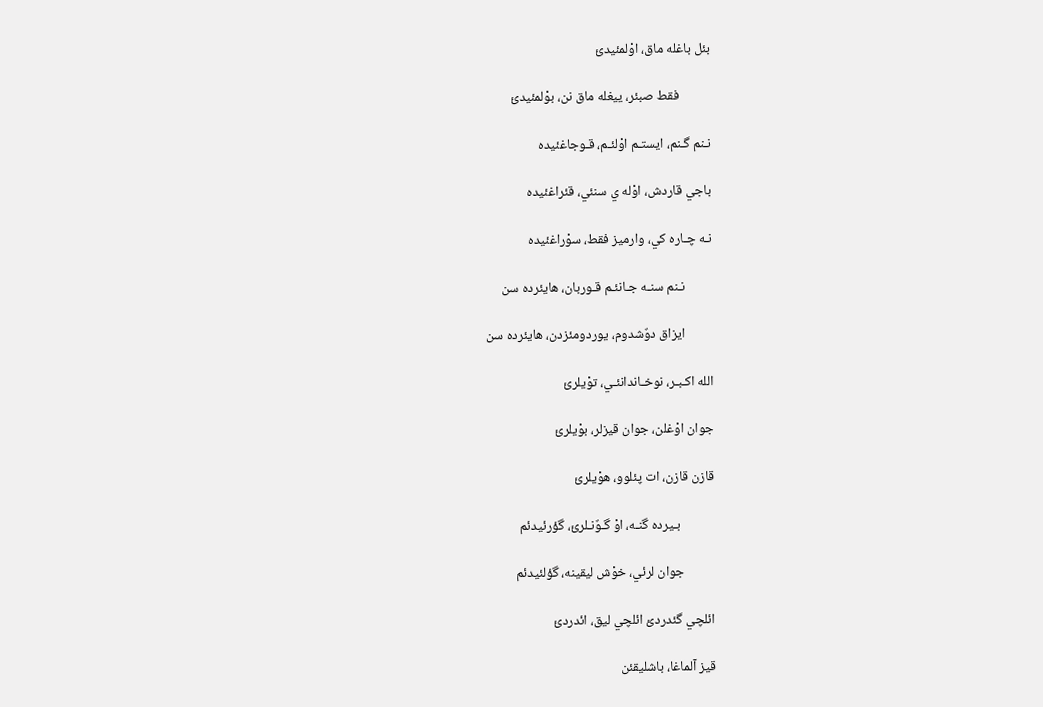بئل باغله ماق، اوْلمئيدئ

          فقط صبئر، ييغله ماق نن، بوْلمئيدئ

نـنم گـنم، ايستـم اوْلئـم، قـوجاغئيده

باجي قاردش، اوْله ي سنئي، قئراغئيده

نـه چـاره كي، وارميز فقط، سوْراغئيده

         نـنم سنـه جـانئـم قـوربان، هايئرده سن

         ايزاق دوٌشدوم، يوردومئزدن، هايئرده سن

الله اكـبـر، نوخـاندانئـي، توْيلرئ

جوان اوْغلن، جوان قيزلر، بوْيلرئ

قازن قازن، ات پئلوو، هوْيلرئ

           بـيرده گنـه، اوْ گـوٌنـلرئ، گؤرئيدئم

          جوان لرئي، خوْش ليقينه، گؤلئيدئم

ائلچي گئدردئ ائلچي ليق، ائدردئ

قيز آلماغا، باشليقئن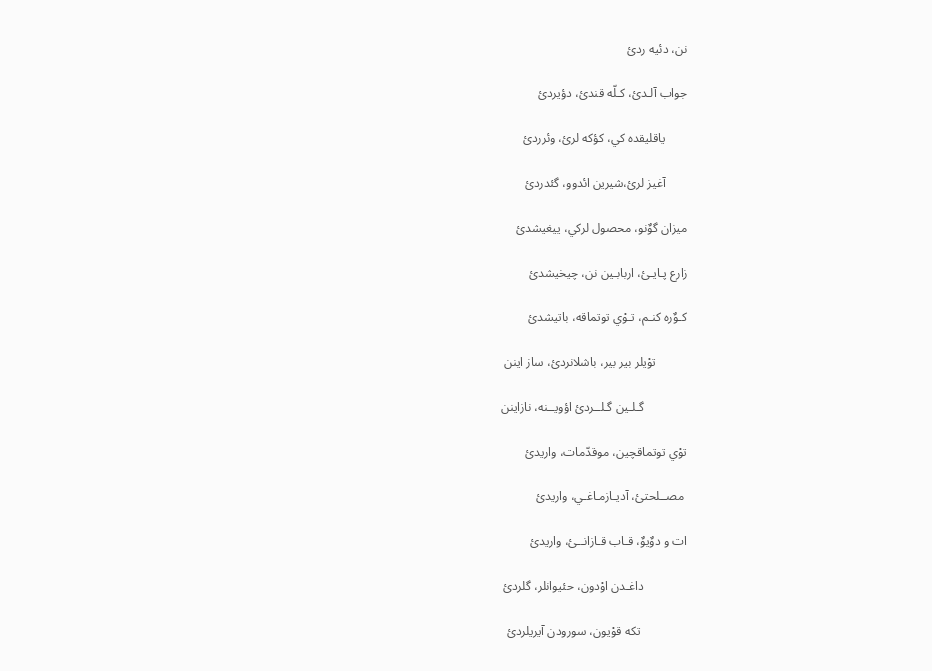نن، دئيه ردئ

جواب آلـدئ، كـلّه قندئ، دؤيردئ

       ياقليقده كي، كؤكه لرئ، وئرردئ

       آغيز لرئ،شيرين ائدوو، گئدردئ

ميزان گوٌنو، محصول لركي، ييغيشدئ

زارع پـايـئ، اربابـين نن، چيخيشدئ

كـوٌره كنـم، تـوْي توتماقه، باتيشدئ

          توْيلر بير بير، باشلانردئ، ساز اينن

              گـلـين گـلــردئ اؤويــنه، نازاينن

توْي توتماقچين، موقدّمات، واريدئ

 مصــلحتئ، آديـازمـاغـي، واريدئ

ات و دوٌيوٌ، قـاب قـازانــئ، واريدئ

              داغـدن اوْدون، حئيوانلر، گلردئ

               تكه قوْيون، سورودن آيريلردئ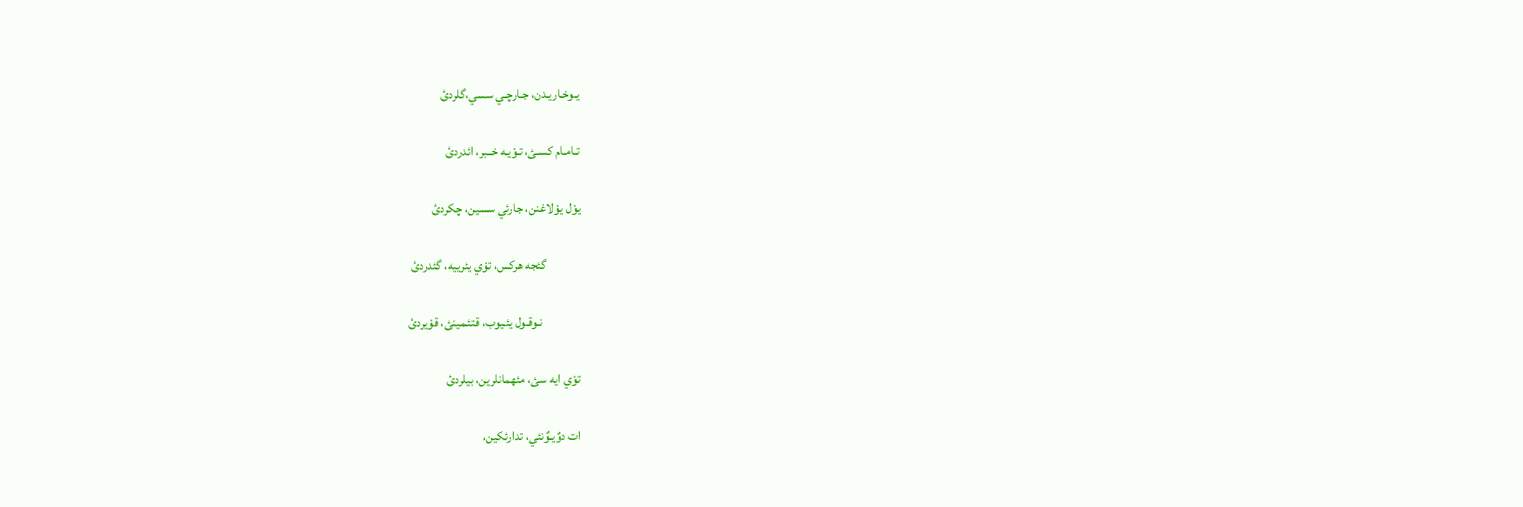يـوخـاريـدن، جـارچـي سسي،گلردئ

تـامـام كسـئ، تـوْيـه خــبر، ائدردئ

يوْل يوْلاغنن، جارئي سسين، چكردئ

             گئجه هركس، توْي يئرييه، گئدردئ

               نـوقـول يئـيوب، قتئـمينئ، قوْيردئ

توْي ايه سئ، مئهمانلرين، بيلردئ

ات دوٌيـوٌنئي، تدارئكين،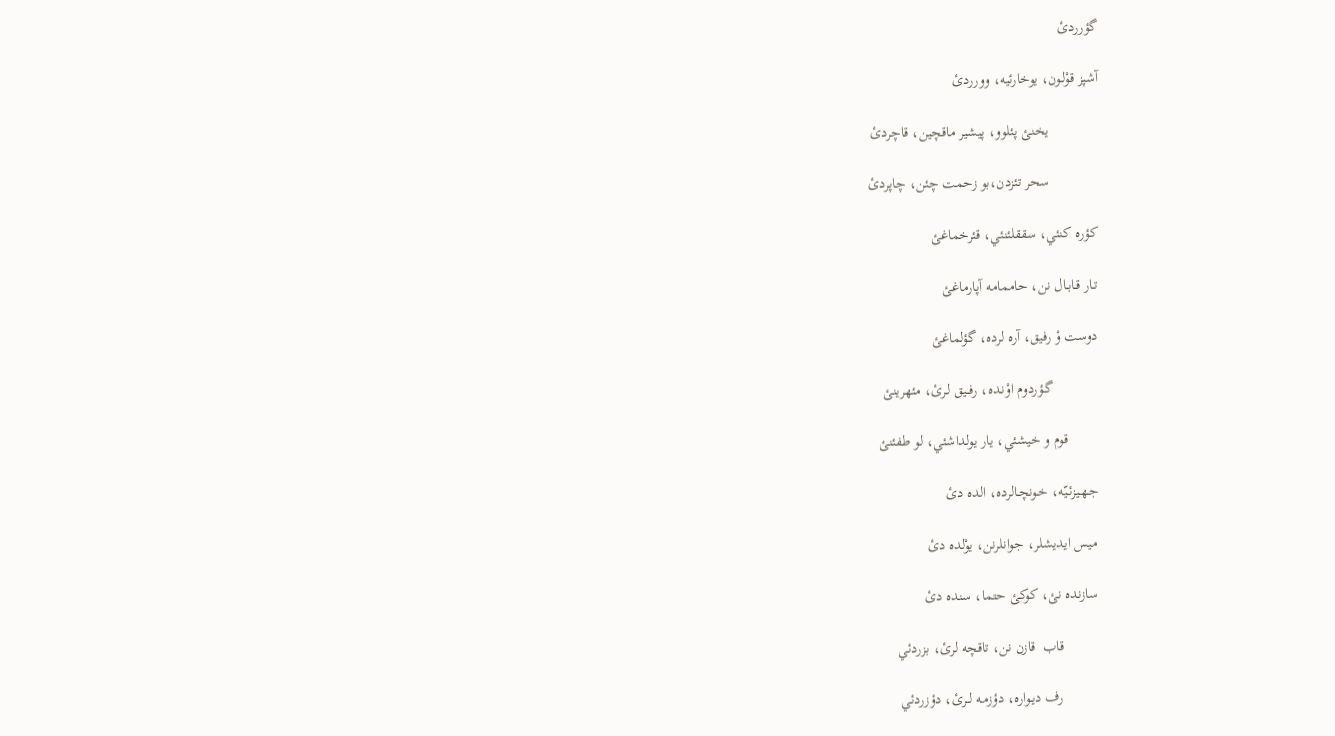گؤرردئ

آشپز قوْلـون، يوخارئيه، وورردئ

             يخنئ پئلوو، پيشير ماقچين، قاچردئ

             سحر تئزدن،بو زحمت چئن، چاپردئ

كؤره كنئي، سققلئنئي، قئرخماغئ

تـار قـابـال نن، حاممامه آپارماغئ

دوست وْ رفيق، آره لرده، گؤلماغئ

            گـؤردوم اوْنـده، رفــيق لـرئ، مئهرينئ

        قوم و خيشئي، يار يولداشئي، لو طفئنئ

جـهـيزئـيّه، خـونچـالرده، الده دئ

ميس ايديشلر، جوانلرنن، يوْلده دئ

سازنده نئ، كوكئ حتما، سنده دئ

         قاب  قازن نن، تاقچه لرئ، بزردئي

         رف ديـواره، دؤزمـه لــرئ، دؤزردئي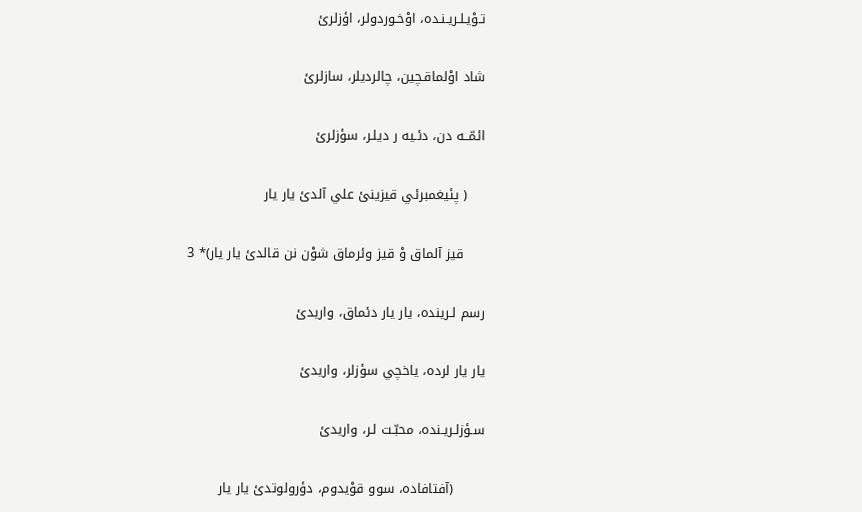تـوْيـلـريـنـده، اوْخـوردولر، اؤزلرئ

شاد اوْلماقـچين، چالرديلر، سازلرئ

ائمّــه دن، دئـيه ر ديلـر، سؤزلرئ

    ( پئيغمبرئي قيزينئ علي آلدئ يار يار

     قيز آلماق وْ قيز وئرماق شوْن نن قالدئ يار يار)* 3

رسم لـرينده، يار يار دئماق، واريدئ

يار يار لرده، ياخچي سؤزلر، واريدئ

سـؤزلـريـنده، محبّـت لـر، واريدئ

       (آفتافاده، سوو قوْيدوم، دؤرولوتدئ يار يار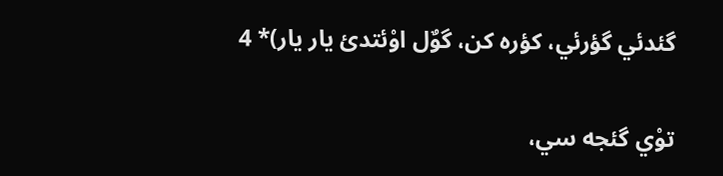گئدئي گؤرئي، كؤره كن، گوٌل اوْئتدئ يار يار)* 4

توْي گئجه سي،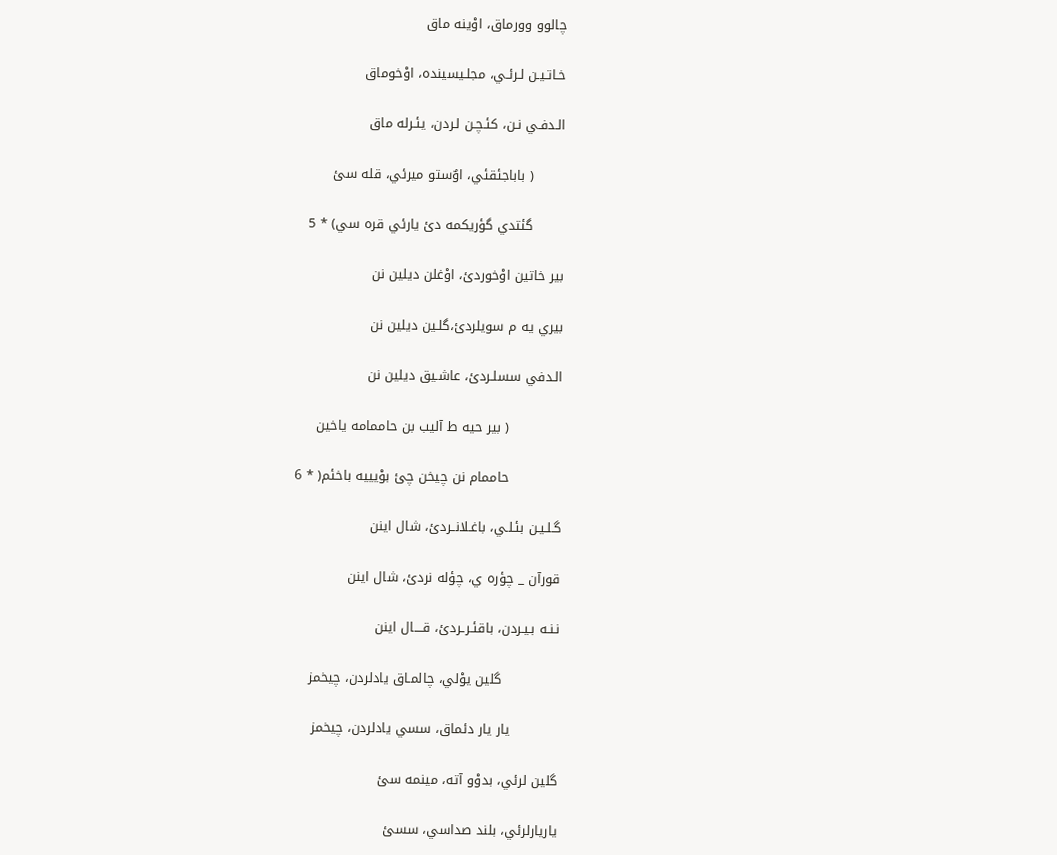چالوو وورماق، اوْينه ماق

خـاتـيـن لـرئـي، مجلـيسينده، اوْخوماق

الـدفـي نـن، كئـچـن لـردن، يئـرله ماق

       ( باباجئقئي، اوٌستو ميرئي، قله سئ

       گئتدي گؤريكمه دئ يارئي قره سي) * 5

بير خاتين اوْخوردئ، اوْغلن ديلين نن

بيري يه م سويلردئ،گلـين ديلين نن

الـدفي سسلـردئ، عاشـيق ديلين نن

            ( بير حيه ط آليب بن حاممامه ياخين

            حاممام نن چيخن چئ بوْيييه باخئم( * 6

گـلـيـن بئـلـي، باغـلانــردئ، شال اينن

قورآن _ چؤره ي، چؤله نردئ، شال اينن

نـنـه بـيـردن، باقئـرـردئ، قــــال اينن

             گلين يوْلي، چالمـاق يادلردن، چيخمز

           يار يار دئماق، سسي يادلردن، چيخمز

گلين لرئي، بدوْو آته، مينمه سئ

ياريارلرئي، بلند صداسي، سسئ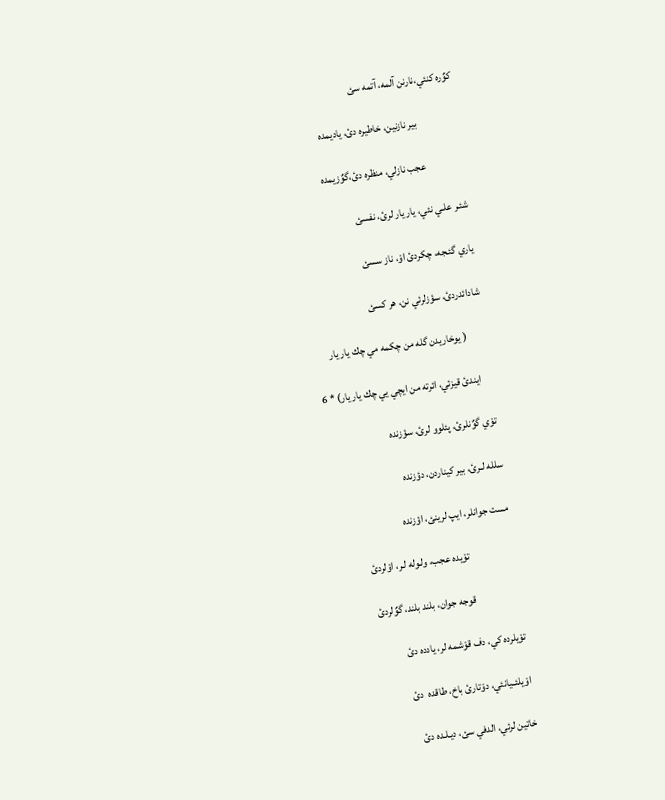كوٌره كنئي،نارنن آلمه، آتمه سئ

                   بير نازنين، خاطيره دئ، ياديمده

                 عجب نازلي، منظره دئ،گوٌزيمده

شئـر علـي نئي، يار يار لرئ، نفسئ

ياري گئـجه، چكردئ اوْ، ناز سسئ

شادائدردئ، سؤزلرئي نن، هر كسئ

         ( يوخاريدن گله من چكمه مي چك يار يار

     ايندئ قيزئي، ائرته من ايچي يي چك يار يار) * 6

توْي گوٌنلرئ، پئلوو لرئ، سؤزنده

سلله لـرئ، بير كيناردن، دؤزنده

مست جوانلر، ايپ لرينئ، اؤزنده

                     توْيده عجب، ولـوله لـر، اوْلردئ

                     قوجه جوان، بلند بلند، گوٌلردئ

توْيلرده كي، دف قوْشمه لر، يادده دئ

اوْيلئــيانئي، دوْتارئ باخ، طاقده  دئ

خاتين لرئي، الدفي سئ، ديـلـده دئ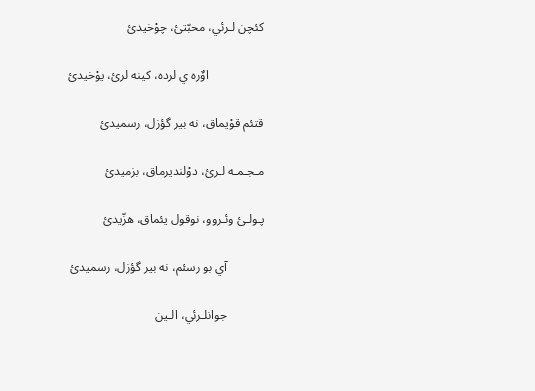كئچن لـرئي، محبّتئ، چوْخيدئ

                  اوٌره ي لرده، كينه لرئ، يوْخيدئ

قتئم قوْيماق، نه بير گؤزل، رسميدئ

مـجـمـه لـرئ، دوْلنديرماق، بزميدئ

پـولـئ وئـروو، نوقول يئماق، هزّيدئ

            آي بو رسئم، نه بير گؤزل، رسميدئ

            جوانلـرئي، الـين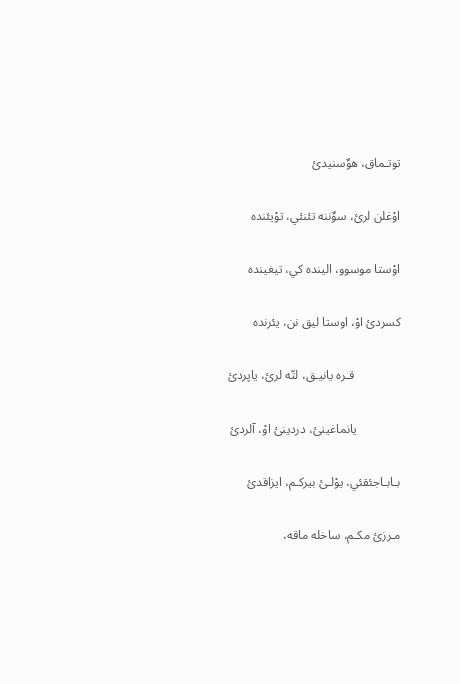توتـماق، هوٌسنيدئ

اوْغلن لرئ، سوٌننه تئنئي، توْيئنده

اوْستا موسوو، الينده كي، تيغينده

كسردئ اوْ، اوستا ليق نن، يئرنده

               قـره يانيـق، لتّه لرئ، ياپردئ

              يانماغينئ، دردينئ اوْ، آلردئ

بـابـاجئقئي، يوْلـئ بيركـم، ايزاقدئ

مـرزئ مكـم، ساخله ماقه،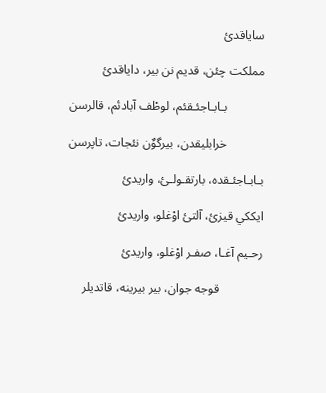ساياقدئ

مملكت چئن، قديم نن بير، داياقدئ

            بـابـاجئـقئم، لوطْف آبادئم، قالرسن

            خرابليقدن، بيرگوٌن نئجات، تاپرسن

بـابـاجئـقده، بارتقـولـئ، واريدئ

ايككي قيزئ، آلتئ اوْغلو، واريدئ

رحـيم آغـا، صفـر اوْغلو، واريدئ

              قوجه جوان، بير بيرينه، قاتديلر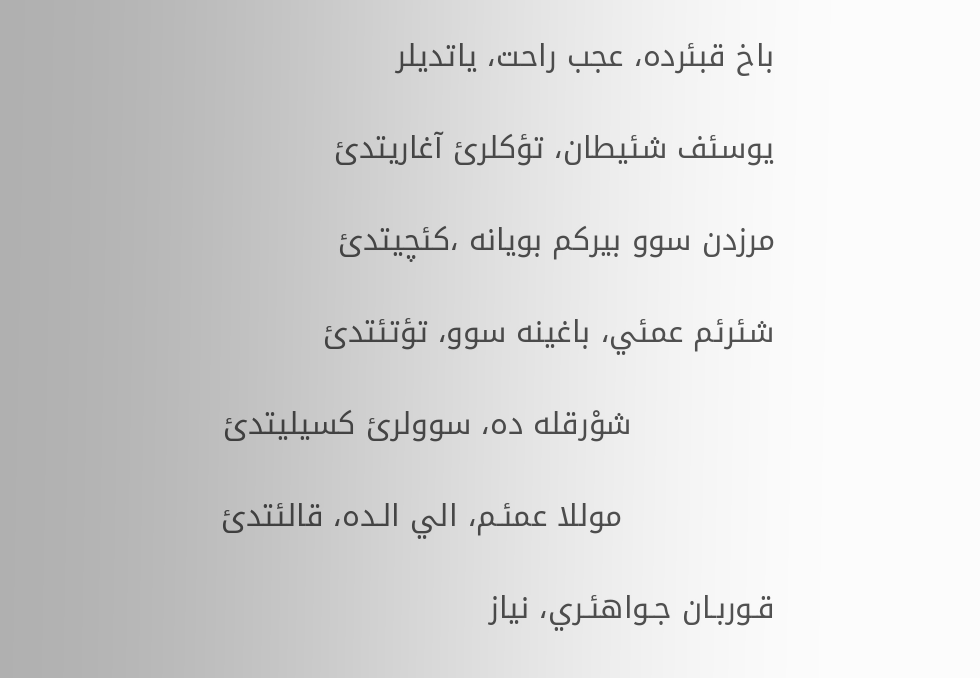باخ قبئرده، عجب راحت، ياتديلر

يوسئف شئيطان، تؤكلرئ آغاريتدئ

مرزدن سوو بيركم بويانه ،كئچيتدئ

شئرئم عمئي، باغينه سوو، تؤتئتدئ

              شوْرقله ده، سوولرئ كسيليتدئ

               موللا عمئـم، الي الـده، قالئتدئ

قـوربـان جـواهئـري، نياز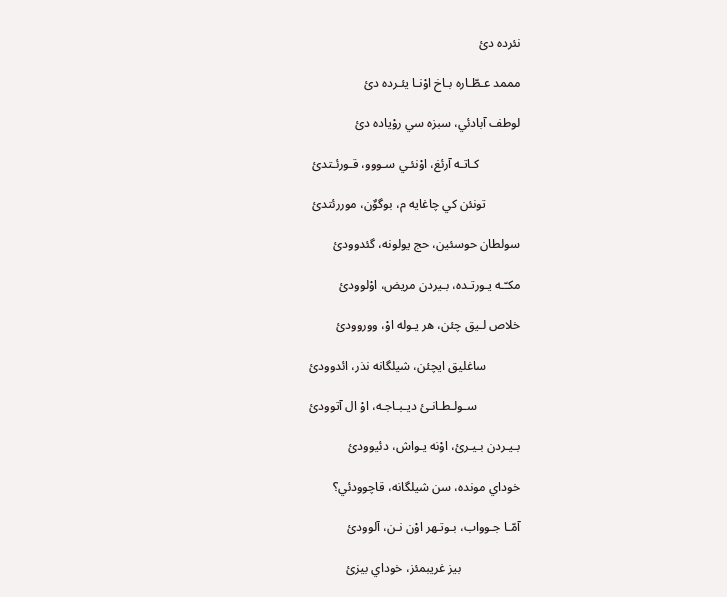نئرده دئ

مممد عـطّـاره بـاخ اوْنـا يئـرده دئ

لوطف آبادئي، سبزه سي روْياده دئ

             كـاتـه آرئغ، اوْنئـي سـووو، قـورئـتدئ

           تونئن كي چاغايه م، بوگوٌن، موررئتدئ

سولطان حوسئين، حج يولونه، گئدوودئ

مكـّـه يـورتـده، بـيردن مريض، اوْلوودئ

خلاص لـيق چئن، هر يـوله اوْ، ووروودئ

           ساغليق ايچئن، شيلگانه نذر، ائدوودئ

              سـولـطـانـئ ديـبـاجـه، اوْ ال آتوودئ

بـيـردن بـيـرئ، اوْنه يـواش، دئيوودئ

خوداي مونده، سن شيلگانه، قاچوودئي؟

آمّـا جـوواب، بـوتـهر اوْن نـن، آلوودئ

                   بيز غريبمئز، خوداي بيزئ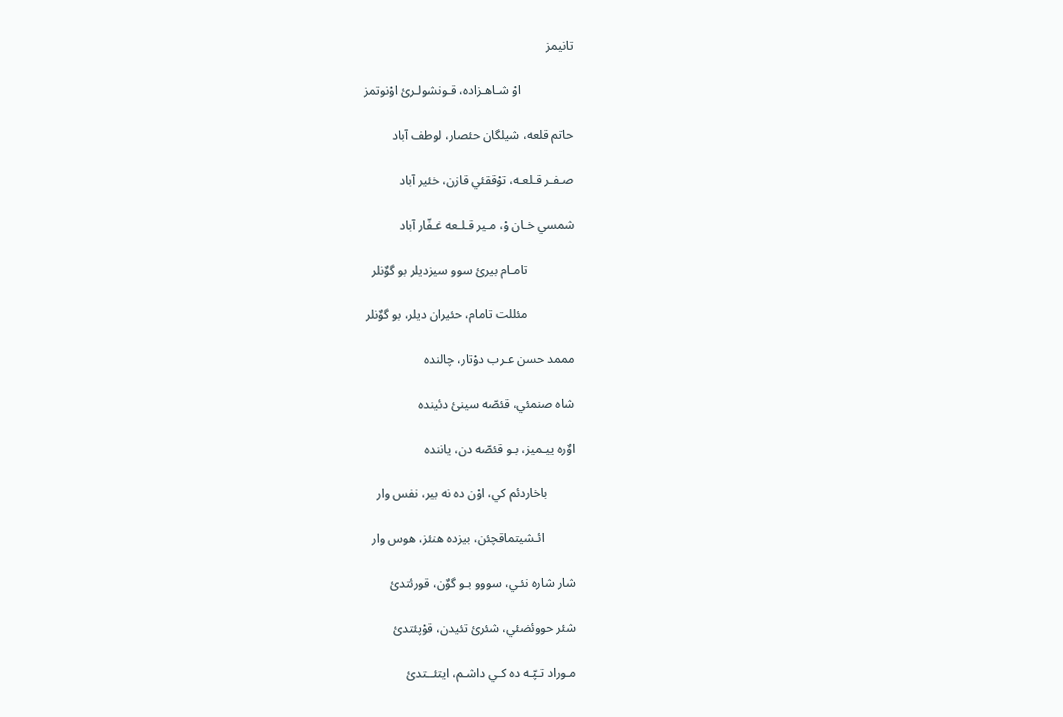تانيمز

                 اوْ شـاهـزاده، قـونشولـرئ اوْنوتمز

حاتم قلعه، شيلگان حئصار، لوطف آباد

صـفـر قـلعـه، توْققئي قازن، خئير آباد

شمسي خـان وْ، مـير قـلـعه غـفّار آباد

               تامـام بيرئ سوو سيزديلر بو گوٌنلر

               مئللت تامام، حئيران ديلر، بو گوٌنلر

مممد حسن عـرب دوْتار، چالنده

شاه صنمئي، قئصّه سينئ دئينده

اوٌره ييـميز، بـو قئصّه دن، ياننده

         باخاردئم كي، اوْن ده نه بير، نفس وار

          ائـشيتماقچئن، بيزده هنئز، هوس وار

شار شاره نئـي، سووو بـو گوٌن، قورئتدئ

شئر حووئضئي، شئرئ تئيدن، قوْپئتدئ

مـوراد تـپّـه ده كـي داشـم، ايتئــتدئ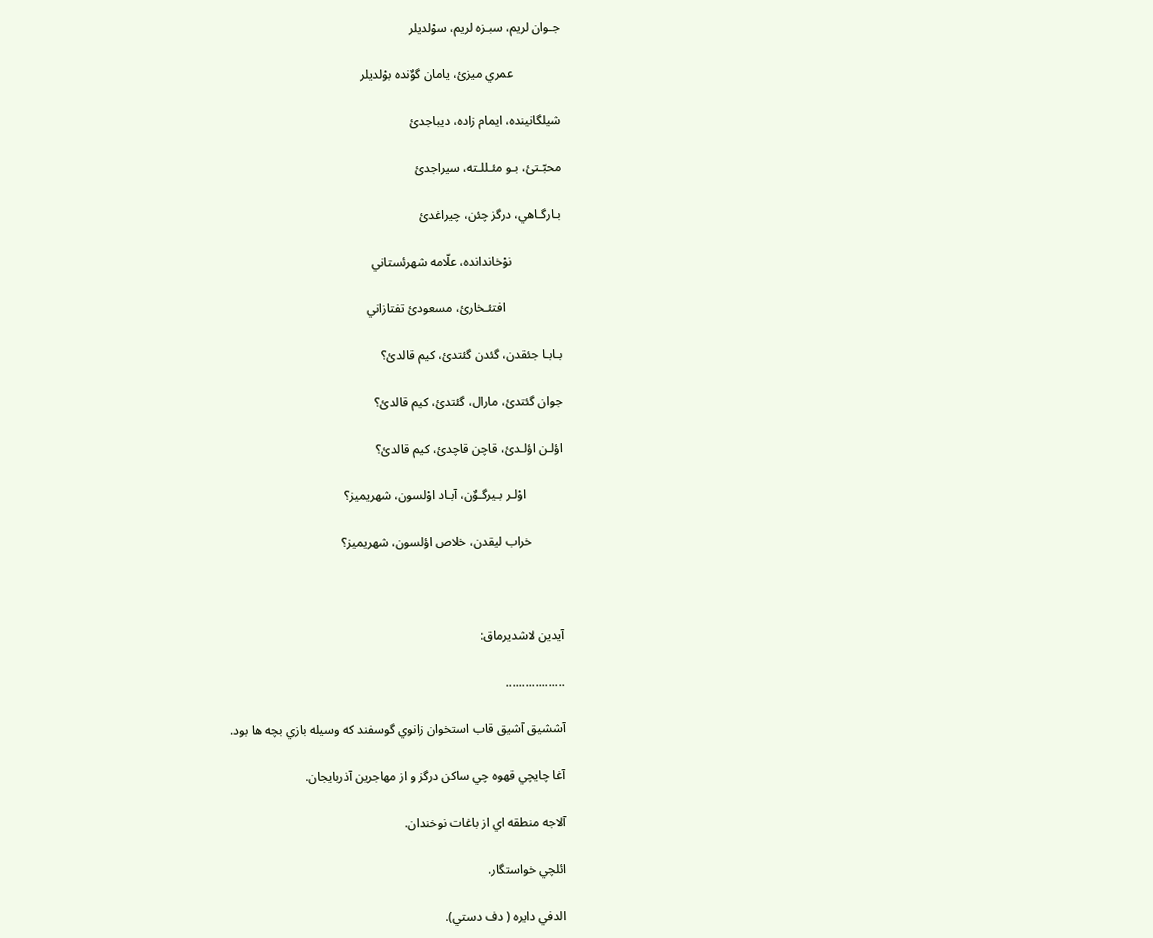جـوان لريم، سبـزه لريم، سوْلديلر

               عمري ميزئ، يامان گوٌنده بوْلديلر

شيلگانينده، ايمام زاده، ديباجدئ

محبّـتئ، بـو مئـللـته، سيراجدئ

بـارگـاهي، درگز چئن، چيراغدئ

                نوْخاندانده، علّامه شهرئستاني

                  افتئـخارئ، مسعودئ تفتازاني

بـابـا جئقدن، گئدن گئتدئ، كيم قالدئ؟

جوان گئتدئ، مارال، گئتدئ، كيم قالدئ؟

اؤلـن اؤلـدئ، قاچن قاچدئ، كيم قالدئ؟

            اوْلـر بـيرگـوٌن، آبـاد اوْلسون، شهريميز؟

          خراب ليقدن، خلاص اؤلسون، شهريميز؟



آيدين لاشديرماق:

..................

آششيق آشيق قاب استخوان زانوي گوسفند كه وسيله بازي بچه ها بود.

آغا چايچي قهوه چي ساكن درگز و از مهاجرين آذربايجان.

آلاجه منطقه اي از باغات نوخندان.

ائلچي خواستگار.

الدفي دايره ( دف دستي).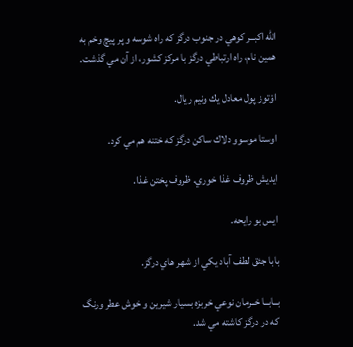الله اكبــر كوهي در جنوب درگز كه راه شوسه و پر پيچ وخم به همين نام، راه ارتباطي درگز با مركز كشور، از آن مي گذشت.

اوْتوز پول معادل يك ونيم ريال.

اوستا موسوو دلاك ساكن درگز كه ختنه هم مي كرد.

ايديش ظروف غذا خوري. ظروف پختن غذا.

ايس بو رايحه.

بابا جئق لطف آباد يكي از شهر هاي درگز.

بــابــا خــرمان نوعي خربزه بسيار شيرين و خوش عطر ورنگ كه در درگز كاشته مي شد.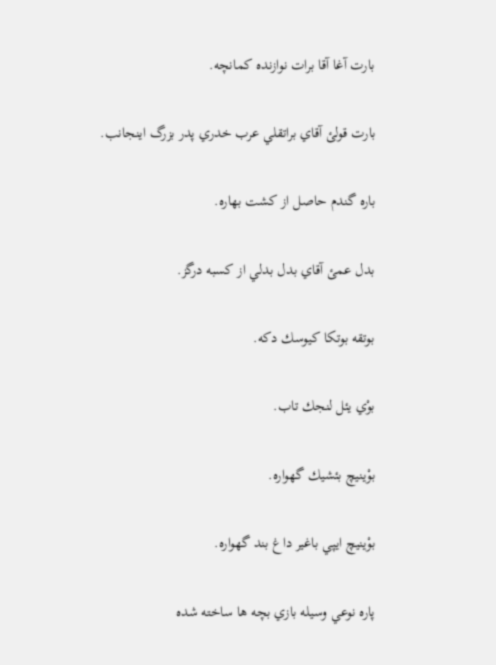بارت آغا آقا برات نوازنده كمانچه.

بارت قولئ آقاي براتقلي عرب خدري پدر بزرگ اينجانب.

باره گندم حاصل از كشت بهاره.

بدل عمئ آقاي بدل بدلي از كسبه درگز.

بوتقه بوتكا كيوسك دكه.

بوْي يئل لنجك تاب.

بوْينيچ بئشيك گهواره.

بوْينيچ ايپي باغير داغ بند گهواره.

پاره نوعي وسيله بازي بچه ها ساخته شده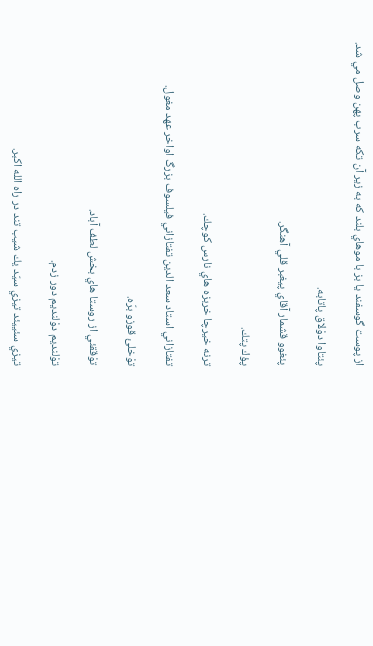از پوست گوسفند يا بز با موهاي بلند كه به زير آن تكه سرب پهن وصل مي شد.

پئتاوا دوْلاق پاتابه.

پئغوو قشمار آقاي پيغبر قلي آهنگر.

پؤك پتك.

ترنه خيرچا خربزه هاي نارس كوچك.

تفتازاني استاد سعد الدين تفتازاني فيلسوف بزرگ اواخر عهد مغول.

توْخلئ قوزو برّه.

توْققئي از روستا هاي بخش لطف آباد.

توْلنديم دوْلنديم دور زدم.

تيزي سئييئد تيزي سيّد يك شيب تند در راه الله اكبر.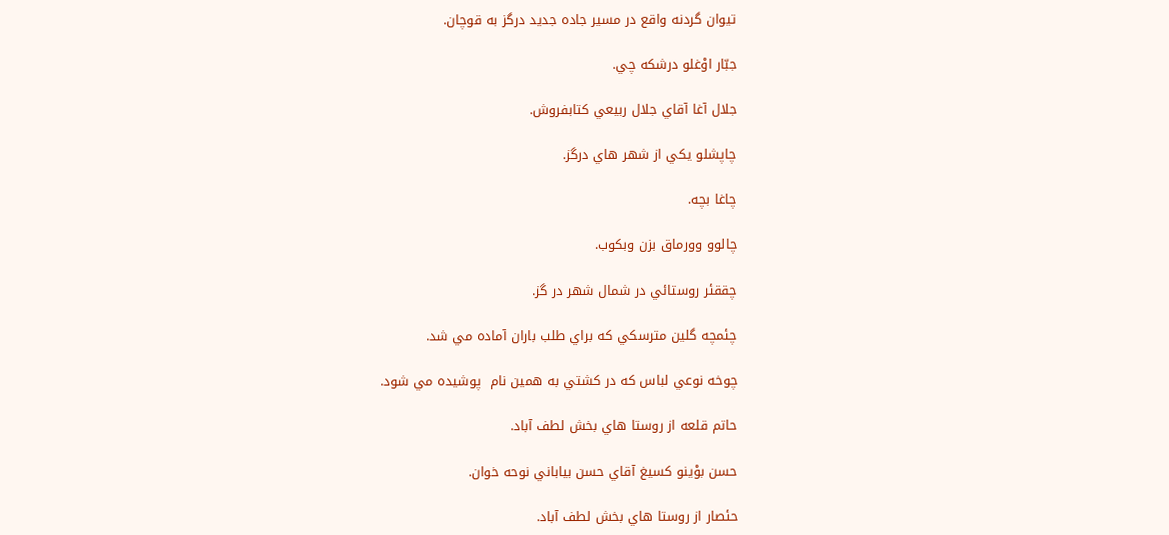تيوان گردنه واقع در مسير جاده جديد درگز به قوچان.

جبّار اوْغلو درشكه چي.

جلال آغا آقاي جلال ربيعي كتابفروش.

چاپشلو يكي از شهر هاي درگز.

چاغا بچه.

چالوو وورماق بزن وبكوب.

چققئر روستائي در شمال شهر در گز.

چئمچه گلين مترسكي كه براي طلب باران آماده مي شد.

چوخه نوعي لباس كه در كشتي به همين نام  پوشيده مي شود.

حاتم قلعه از روستا هاي بخش لطف آباد.

حسن بوْينو كسيغ آقاي حسن بياباني نوحه خوان.

حئصار از روستا هاي بخش لطف آباد.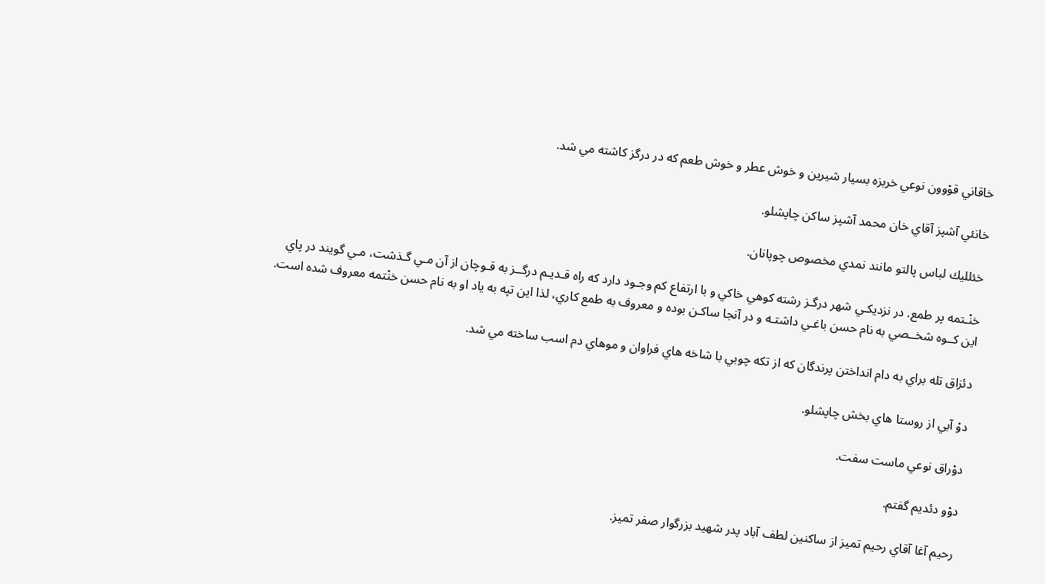خاقاني قوْوون نوعي خربزه بسيار شيرين و خوش عطر و خوش طعم كه در درگز كاشته مي شد.

خانئي آشپز آقاي خان محمد آشپز ساكن چاپشلو.

خئلليك لباس پالتو مانند نمدي مخصوص چوپانان.

خنْـتمه پر طمع. در نزديكـي شهر درگـز رشته كوهي خاكي و با ارتفاع كم وجـود دارد كه راه قـديـم درگــز به قـوچان از آن مـي گـذشت، مـي گويند در پاي اين كــوه شخــصي به نام حسن باغـي داشتـه و در آنجا ساكـن بوده و معروف به طمع كاري، لذا اين تپه به ياد او به نام حسن خنْتمه معروف شده است.

دئزاق تله براي به دام انداختن پرندگان كه از تكه چوبي با شاخه هاي فراوان و موهاي دم اسب ساخته مي شد.

دوْ آبي از روستا هاي بخش چاپشلو.

دوْراق نوعي ماست سفت.

دوْو دئديم گفتم.

رحيم آغا آقاي رحيم تميز از ساكنين لطف آباد پدر شهيد بزرگوار صفر تميز.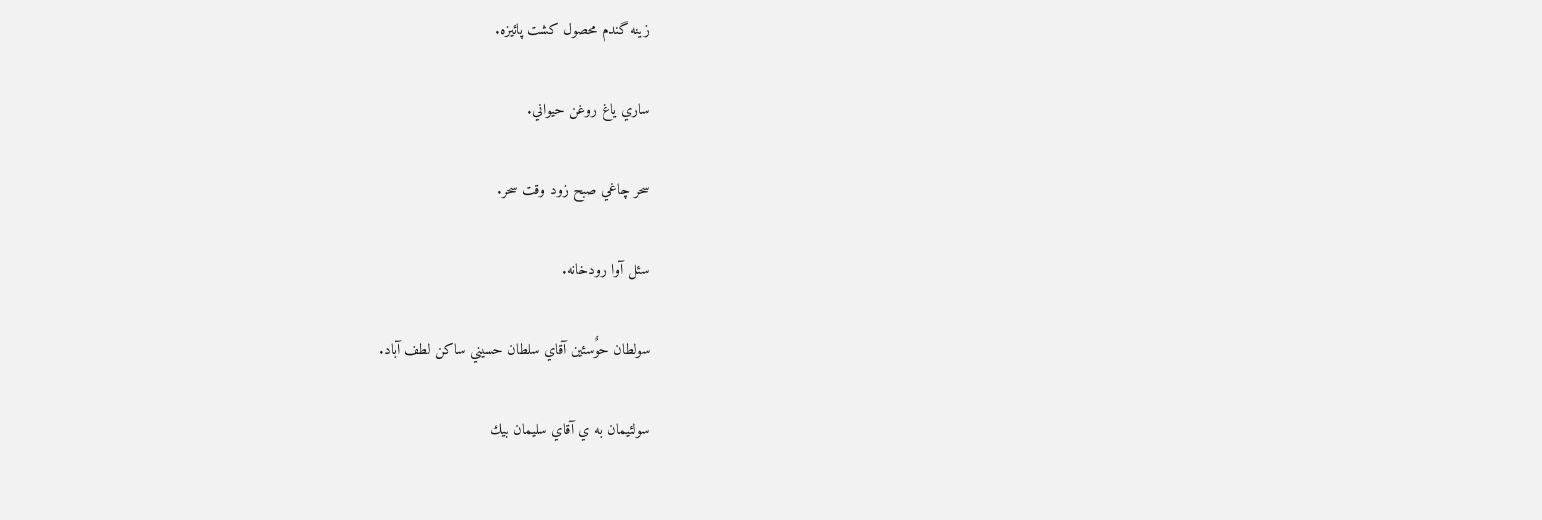زينه گندم محصول كشت پائيزه.

ساري ياغ روغن حيواني.

سحر چاغي صبح زود وقت سحر.

سئل آوا رودخانه.

سولطان حوٌسئين آقاي سلطان حسيني ساكن لطف آباد.

سولئيمان به ي آقاي سليمان بيك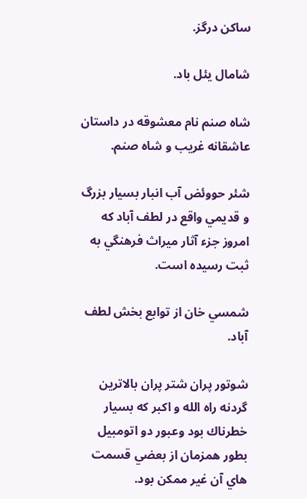ساكن درگز.

شامال يئل باد.

شاه صنم نام معشوقه در داستان عاشقانه غريب و شاه صنم.

شئر حووئض آب انبار بسيار بزرگ و قديمي واقع در لطف آباد كه امروز جزء آثار ميراث فرهنگي به ثبت رسيده است.

شمسي خان از توابع بخش لطف آباد.

شوتور پران شتر پران بالاترين گردنه راه الله و اكبر كه بسيار خطرناك بود وعبور دو اتومبيل بطور همزمان از بعضي قسمت هاي آن غير ممكن بود.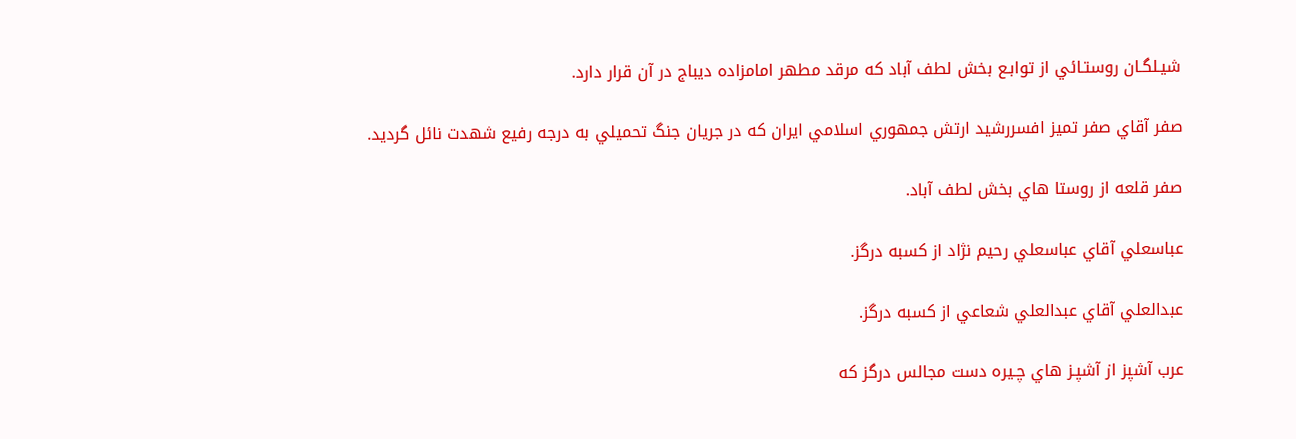شيـلگـان روستـائي از توابـع بخش لطف آباد كه مرقد مطهر امامزاده ديباج در آن قرار دارد.

صفر آقاي صفر تميز افسررشيد ارتش جمهوري اسلامي ايران كه در جريان جنگ تحميلي به درجه رفيع شهدت نائل گرديد.

صفر قلعه از روستا هاي بخش لطف آباد.

عباسعلي آقاي عباسعلي رحيم نژاد از كسبه درگز.

عبدالعلي آقاي عبدالعلي شعاعي از كسبه درگز.

عرب آشپز از آشپـز هاي چـيره دست مجالس درگز كه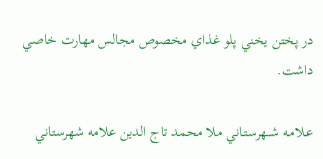در پختن يخني پلو غذاي مخصوص مجالس مهارت خاصي داشت.

عـلامـه شــهرستـاني ملا محمد تاج الدين علامه شهرستاني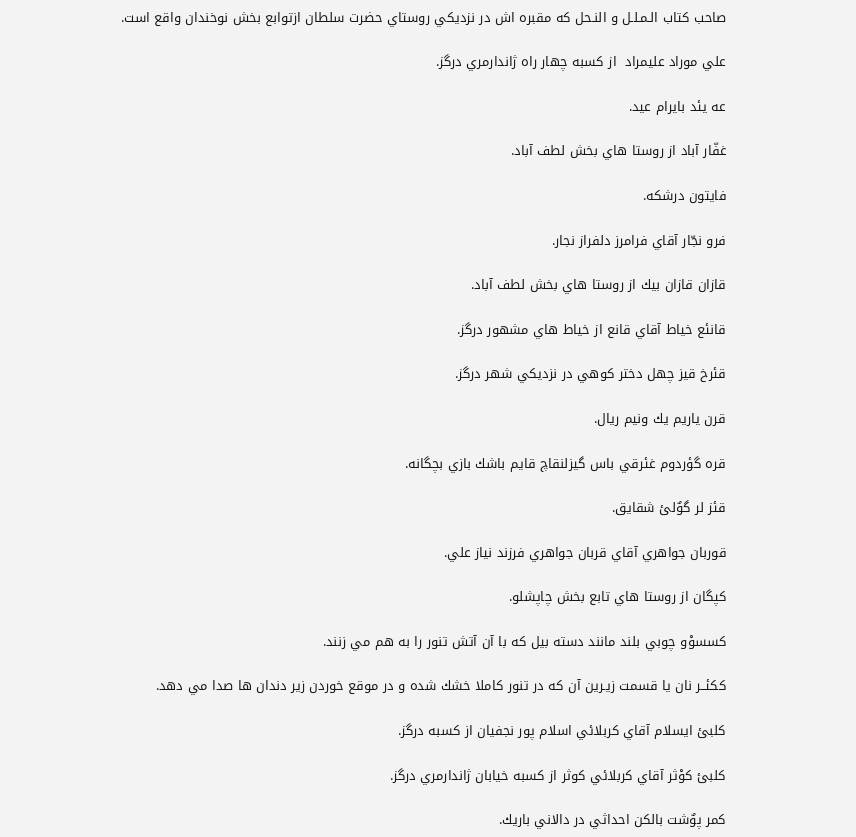صاحب كتاب الـمـلـل و النـحل كه مقبره اش در نزديكي روستاي حضرت سلطان ازتوابع بخش نوخندان واقع است.

علي موراد عليمراد  از كسبه چهار راه ژاندارمري درگز.

عه يئد بايرام عيد.

غفّار آباد از روستا هاي بخش لطف آباد.

فايتون درشكه.

فرو نجّار آقاي فرامرز دلفراز نجار.

قازان قازان بيك از روستا هاي بخش لطف آباد.

قانئع خياط آقاي قانع از خياط هاي مشهور درگز.

قئرخ قيز چهل دختر كوهي در نزديكي شهر درگز.

قرن ياريم يك ونيم ريال.

قره گؤردوم غئرقي باس گيزلنقاچ قايم باشك بازي بچگانه.

قئز لر گوٌلئ شقايق.

قوربان جواهري آقاي قربان جواهري فرزند نياز علي.

كپگان از روستا هاي تابع بخش چاپشلو.

كسسوْو چوبي بلند مانند دسته بيل كه با آن آتش تنور را به هم مي زنند.

ككئــر نان يا قسمت زيـرين آن كه در تنور كاملا خشك شده و در موقع خوردن زير دندان ها صدا مي دهد.

كلبئ ايسلام آقاي كربلائي اسلام پور نجفيان از كسبه درگز.

كلبئ كوْثر آقاي كربلائي كوثر از كسبه خيابان ژاندارمري درگز.

كمر پوٌشت بالكن احداثي در دالاني باريك.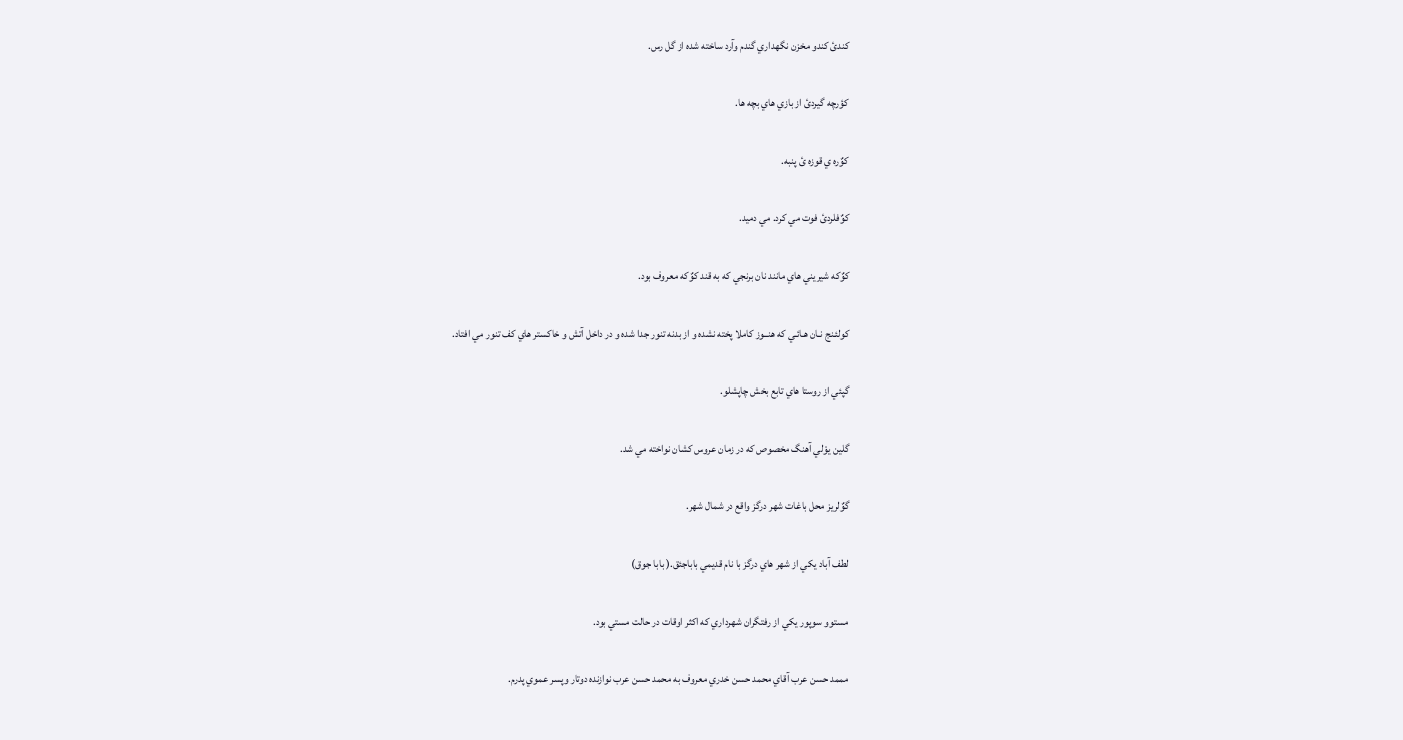كندئ كندو مخزن نگهداري گندم وآرد ساخته شده از گل رس.

كؤرچه گيردئ از بازي هاي بچه ها.

كوٌره ي قوزه ئ پنبه.

كوٌفلردئ فوت مي كرد. مي دميد.

كوٌكه شيريني هاي مانند نان برنجي كه به قند كوٌكه معروف بود.

كولئـنج نـان هـائـي كه هنــوز كاملا پخته نشده و از بدنه تنور جدا شده و در داخل آتش و خاكستر هاي كف تنور مي افتاد.

گپئي از روستا هاي تابع بخش چاپشلو.

گلين يوْلي آهنگ مخصوص كه در زمان عروس كشان نواخته مي شد.

گوٌلريز محل باغات شهر درگز واقع در شمال شهر.

لطف آباد يكي از شهر هاي درگز با نام قديمي باباجئق.( بابا جوق)

مستوو سوپور يكي از رفتگران شهرداري كه اكثر اوقات در حالت مستي بود.

مممد حسن عرب آقاي محمد حسن خدري معروف به محمد حسن عرب نوازنده دوتار وپسر عموي پدرم.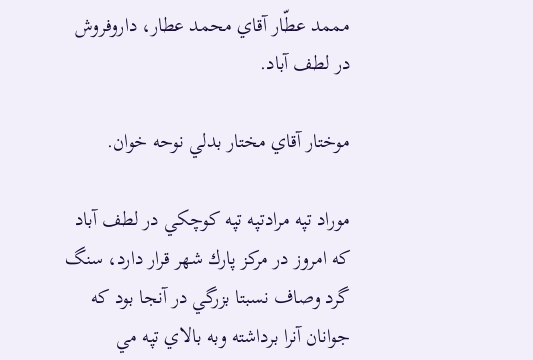مممد عطّار آقاي محمد عطار، داروفروش در لطف آباد.

موختار آقاي مختار بدلي نوحه خوان.

موراد تپه مرادتپه تپه كوچكي در لطف آباد كه امروز در مركز پارك شهر قرار دارد، سنگ گرد وصاف نسبتا بزرگي در آنجا بود كه جوانان آنرا برداشته وبه بالاي تپه مي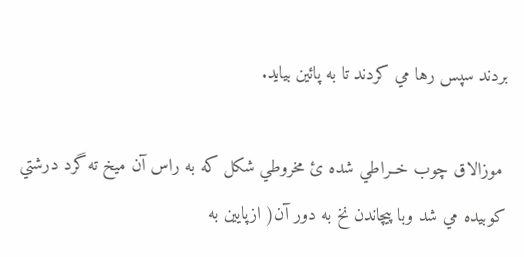بردند سپس رها مي كردند تا به پائين بيايد.

 موزالاق چوب خــراطي شده ئ مخروطي شكل كه به راس آن ميخ ته گرد درشتي كوبيده مي شد وبا پيچاندن نخ به دور آن( ازپايين به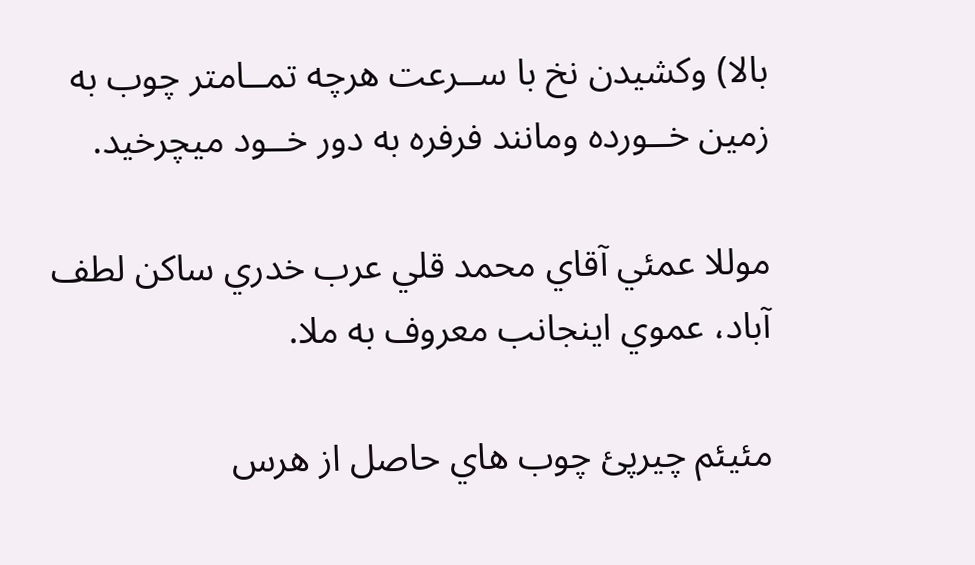بالا) وكشيدن نخ با ســرعت هرچه تمــامتر چوب به زمين خــورده ومانند فرفره به دور خــود ميچرخيد.

موللا عمئي آقاي محمد قلي عرب خدري ساكن لطف آباد، عموي اينجانب معروف به ملا.

مئيئم چيرپئ چوب هاي حاصل از هرس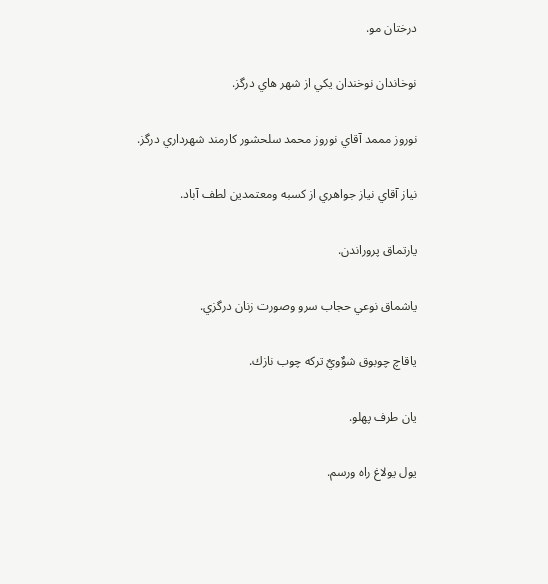درختان مو.

نوخاندان نوخندان يكي از شهر هاي درگز.

نوروز مممد آقاي نوروز محمد سلحشور كارمند شهرداري درگز.

نياز آقاي نياز جواهري از كسبه ومعتمدين لطف آباد.

يارتماق پروراندن.

ياشماق نوعي حجاب سرو وصورت زنان درگزي.

ياقاچ چوبوق شوٌويٌ تركه چوب نازك.

يان طرف پهلو.

يول يولاغ راه ورسم.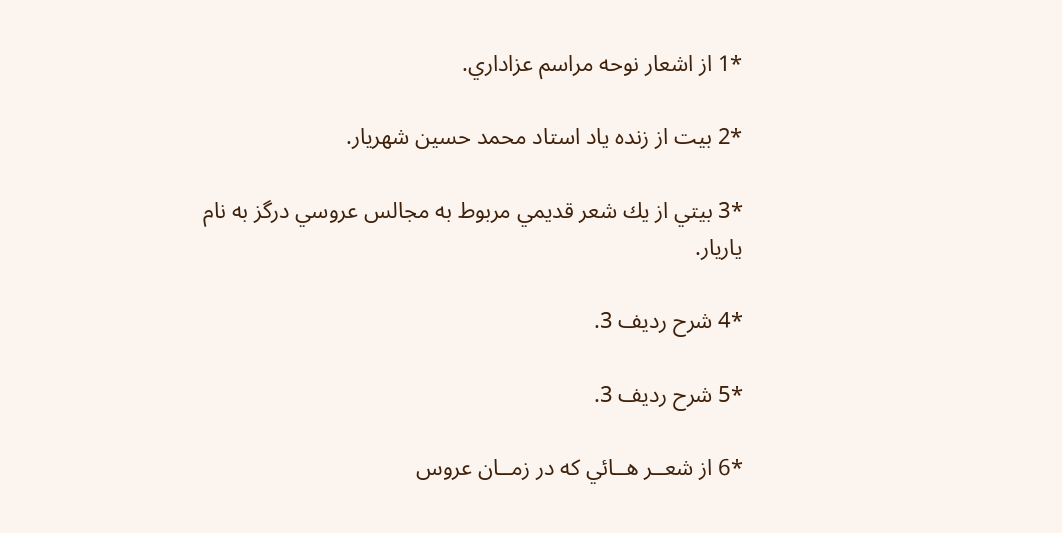*1 از اشعار نوحه مراسم عزاداري.

*2 بيت از زنده ياد استاد محمد حسين شهريار.

*3 بيتي از يك شعر قديمي مربوط به مجالس عروسي درگز به نام ياريار.

*4 شرح رديف 3.

*5 شرح رديف 3.

*6 از شعــر هــائي كه در زمــان عروس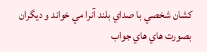كشان شخصي با صداي بلند آنرا مي خواند و ديگران بصورت هاي هاي جواب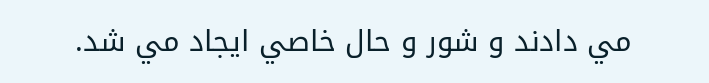مي دادند و شور و حال خاصي ايجاد مي شد.